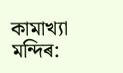কামাখ্যা মন্দিৰ: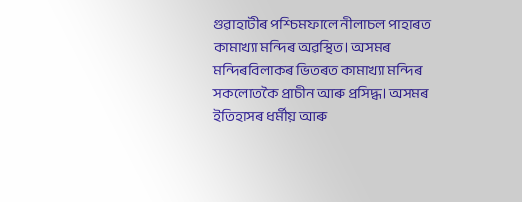গুৱাহাটীৰ পশ্চিমফালে নীলাচল পাহাৰত কামাখ্যা মন্দিৰ অৱস্থিত। অসমৰ মন্দিৰবিলাকৰ ভিতৰত কামাখ্যা মন্দিৰ সকলোতকৈ প্ৰাচীন আৰু প্ৰসিদ্ধ। অসমৰ ইতিহাসৰ ধৰ্মীয় আৰু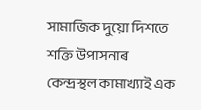সামাজিক দুয়ো দিশতে শক্তি উপাসনাৰ কেন্দ্ৰস্থল কামাখ্যাই এক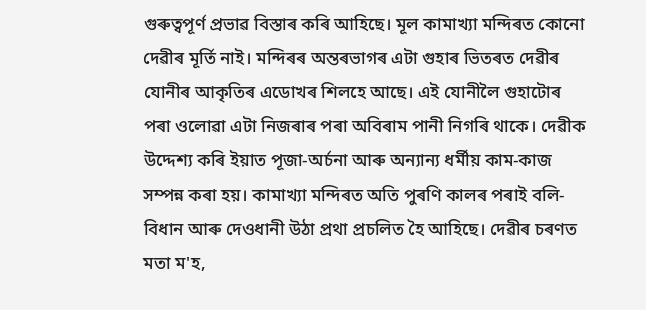গুৰুত্বপূৰ্ণ প্ৰভাৱ বিস্তাৰ কৰি আহিছে। মূল কামাখ্যা মন্দিৰত কোনো দেৱীৰ মূৰ্তি নাই। মন্দিৰৰ অন্তৰভাগৰ এটা গুহাৰ ভিতৰত দেৱীৰ যোনীৰ আকৃতিৰ এডোখৰ শিলহে আছে। এই যোনীলৈ গুহাটোৰ পৰা ওলোৱা এটা নিজৰাৰ পৰা অবিৰাম পানী নিগৰি থাকে। দেৱীক উদ্দেশ্য কৰি ইয়াত পূজা-অৰ্চনা আৰু অন্যান্য ধৰ্মীয় কাম-কাজ সম্পন্ন কৰা হয়। কামাখ্যা মন্দিৰত অতি পুৰণি কালৰ পৰাই বলি-বিধান আৰু দেওধানী উঠা প্ৰথা প্ৰচলিত হৈ আহিছে। দেৱীৰ চৰণত মতা ম'হ,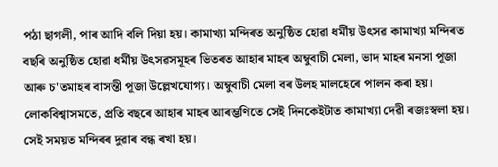পঠা ছাগলী, পাৰ আদি বলি দিয়া হয়। কামাখ্যা মন্দিৰত অনুষ্ঠিত হোৱা ধৰ্মীয় উৎসৱ কামাখ্যা মন্দিৰত বছৰি অনুষ্ঠিত হোৱা ধৰ্মীয় উৎসৱসমূহৰ ভিতৰত আহাৰ মাহৰ অম্বুবাচী মেলা, ভাদ মাহৰ মনসা পূজা আৰু চ'তমাহৰ বাসন্তী পূজা উল্লেখযোগ্য। অম্বুবাচী মেলা বৰ উলহ মালহেৰে পালন কৰা হয়। লোকবিশ্বাসমতে, প্ৰতি বছৰে আহাৰ মাহৰ আৰম্ভণিতে সেই দিনকেইটাত কামাখ্যা দেৱী ৰজঃস্বলা হয়। সেই সময়ত মন্দিৰৰ দুৱাৰ বন্ধ ৰখা হয়।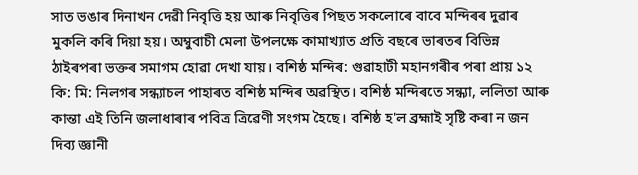সাত ভঙাৰ দিনাখন দেৱী নিবৃত্তি হয় আৰু নিবৃত্তিৰ পিছত সকলোৰে বাবে মন্দিৰৰ দুৱাৰ মুকলি কৰি দিয়া হয়। অম্বুবাচী মেলা উপলক্ষে কামাখ্যাত প্ৰতি বছৰে ভাৰতৰ বিভিন্ন ঠাইৰপৰা ভক্তৰ সমাগম হোৱা দেখা যায়। বশিষ্ঠ মন্দিৰ: গুৱাহাটী মহানগৰীৰ পৰা প্ৰায় ১২ কি: মি: নিলগৰ সন্ধ্যাচল পাহাৰত বশিষ্ঠ মন্দিৰ অৱস্থিত। বশিষ্ঠ মন্দিৰতে সন্ধ্যা, ললিতা আৰু কান্তা এই তিনি জলাধাৰাৰ পবিত্ৰ ত্ৰিৱেণী সংগম হৈছে। বশিষ্ঠ হ'ল ব্ৰহ্মাই সৃষ্টি কৰা ন জন দিব্য জ্ঞানী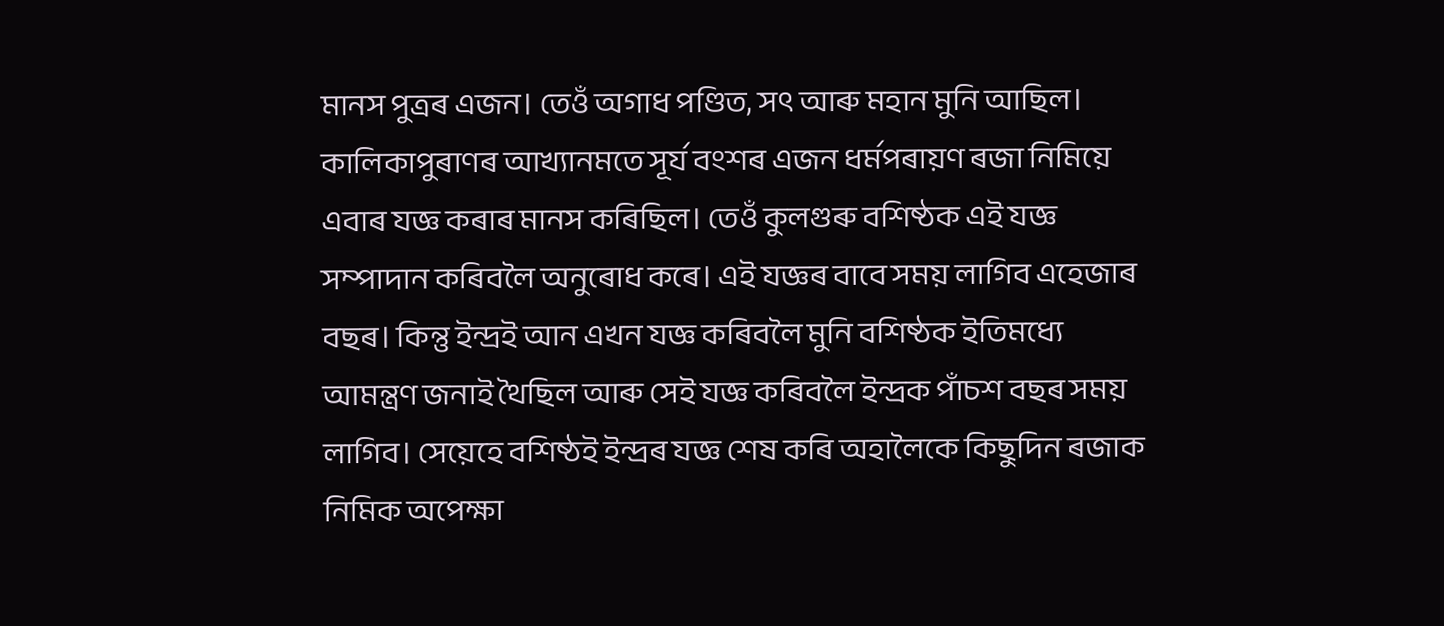মানস পুত্ৰৰ এজন। তেওঁ অগাধ পণ্ডিত, সৎ আৰু মহান মুনি আছিল। কালিকাপুৰাণৰ আখ্যানমতে সূৰ্য বংশৰ এজন ধৰ্মপৰায়ণ ৰজা নিমিয়ে এবাৰ যজ্ঞ কৰাৰ মানস কৰিছিল। তেওঁ কুলগুৰু বশিষ্ঠক এই যজ্ঞ সম্পাদান কৰিবলৈ অনুৰোধ কৰে। এই যজ্ঞৰ বাবে সময় লাগিব এহেজাৰ বছৰ। কিন্তু ইন্দ্ৰই আন এখন যজ্ঞ কৰিবলৈ মুনি বশিষ্ঠক ইতিমধ্যে আমন্ত্ৰণ জনাই থৈছিল আৰু সেই যজ্ঞ কৰিবলৈ ইন্দ্ৰক পাঁচশ বছৰ সময় লাগিব। সেয়েহে বশিষ্ঠই ইন্দ্ৰৰ যজ্ঞ শেষ কৰি অহালৈকে কিছুদিন ৰজাক নিমিক অপেক্ষা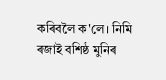কৰিবলৈ ক'লে। নিমি ৰজাই বশিষ্ঠ মুনিৰ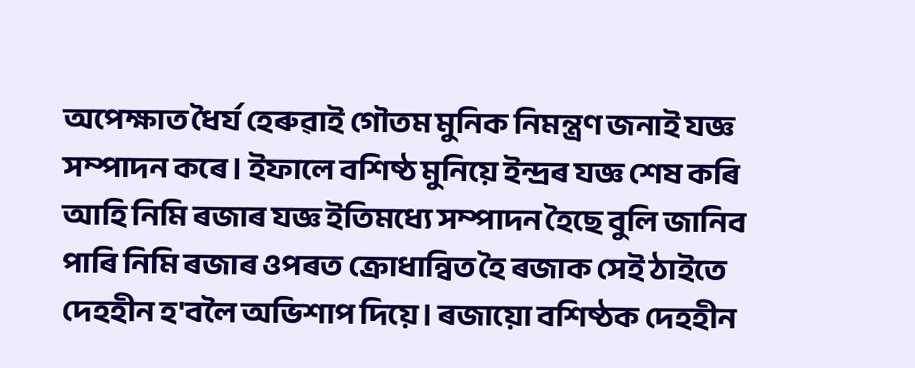অপেক্ষাত ধৈৰ্য হেৰুৱাই গৌতম মুনিক নিমন্ত্ৰণ জনাই যজ্ঞ সম্পাদন কৰে। ইফালে বশিষ্ঠ মুনিয়ে ইন্দ্ৰৰ যজ্ঞ শেষ কৰি আহি নিমি ৰজাৰ যজ্ঞ ইতিমধ্যে সম্পাদন হৈছে বুলি জানিব পাৰি নিমি ৰজাৰ ওপৰত ক্ৰোধান্বিত হৈ ৰজাক সেই ঠাইতে দেহহীন হ'বলৈ অভিশাপ দিয়ে। ৰজায়ো বশিষ্ঠক দেহহীন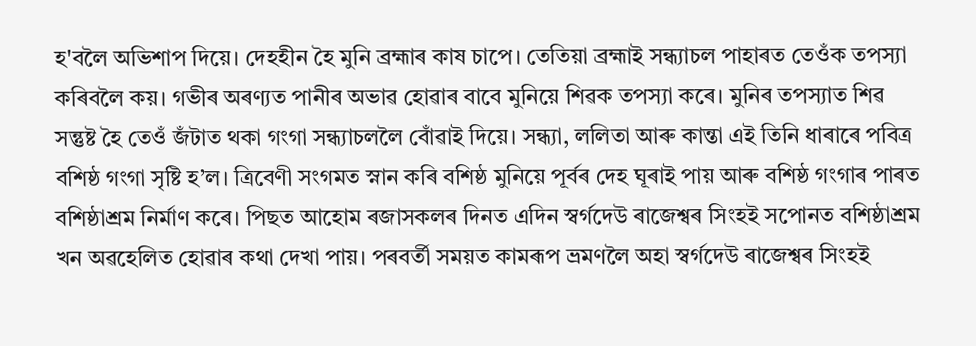হ'বলৈ অভিশাপ দিয়ে। দেহহীন হৈ মুনি ব্ৰহ্মাৰ কাষ চাপে। তেতিয়া ব্ৰহ্মাই সন্ধ্যাচল পাহাৰত তেওঁক তপস্যা কৰিবলৈ কয়। গভীৰ অৰণ্যত পানীৰ অভাৱ হোৱাৰ বাবে মুনিয়ে শিৱক তপস্যা কৰে। মুনিৰ তপস্যাত শিৱ সন্তুষ্ট হৈ তেওঁ জঁটাত থকা গংগা সন্ধ্যাচললৈ বোঁৱাই দিয়ে। সন্ধ্যা, ললিতা আৰু কান্তা এই তিনি ধাৰাৰে পবিত্ৰ বশিষ্ঠ গংগা সৃষ্টি হ’ল। ত্ৰিবেণী সংগমত স্নান কৰি বশিষ্ঠ মুনিয়ে পূৰ্বৰ দেহ ঘূৰাই পায় আৰু বশিষ্ঠ গংগাৰ পাৰত বশিষ্ঠাশ্ৰম নিৰ্মাণ কৰে। পিছত আহোম ৰজাসকলৰ দিনত এদিন স্বৰ্গদেউ ৰাজেশ্বৰ সিংহই সপোনত বশিষ্ঠাশ্ৰম খন অৱহেলিত হোৱাৰ কথা দেখা পায়। পৰবৰ্তী সময়ত কামৰূপ ভ্ৰমণলৈ অহা স্বৰ্গদেউ ৰাজেশ্বৰ সিংহই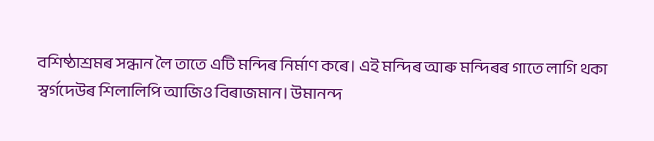বশিষ্ঠাশ্ৰমৰ সন্ধান লৈ তাতে এটি মন্দিৰ নিৰ্মাণ কৰে। এই মন্দিৰ আৰু মন্দিৰৰ গাতে লাগি থকা স্বৰ্গদেউৰ শিলালিপি আজিও বিৰাজমান। উমানন্দ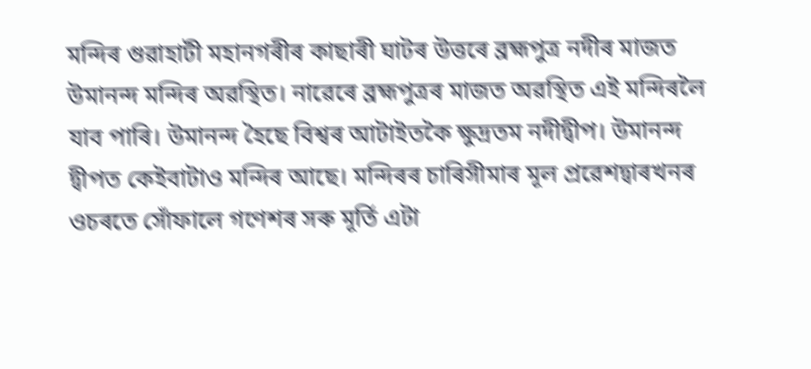মন্দিৰ গুৱাহাটী মহানগৰীৰ কাছাৰী ঘাটৰ উত্তৰে ব্ৰহ্মপুত্ৰ নদীৰ মাজত উমানন্দ মন্দিৰ অৱস্থিত। নাৱেৰে ব্ৰহ্মপুত্ৰৰ মাজত অৱস্থিত এই মন্দিৰলৈ যাব পাৰি। উমানন্দ হৈছে বিশ্বৰ আটাইতকৈ ক্ষুদ্ৰতম নদীদ্বীপ। উমানন্দ দ্বীপত কেইবাটাও মন্দিৰ আছে। মন্দিৰৰ চাৰিসীমাৰ মূল প্ৰৱেশদ্বাৰখনৰ ওচৰতে সোঁফালে গণেশৰ সৰু মূৰ্তি এটা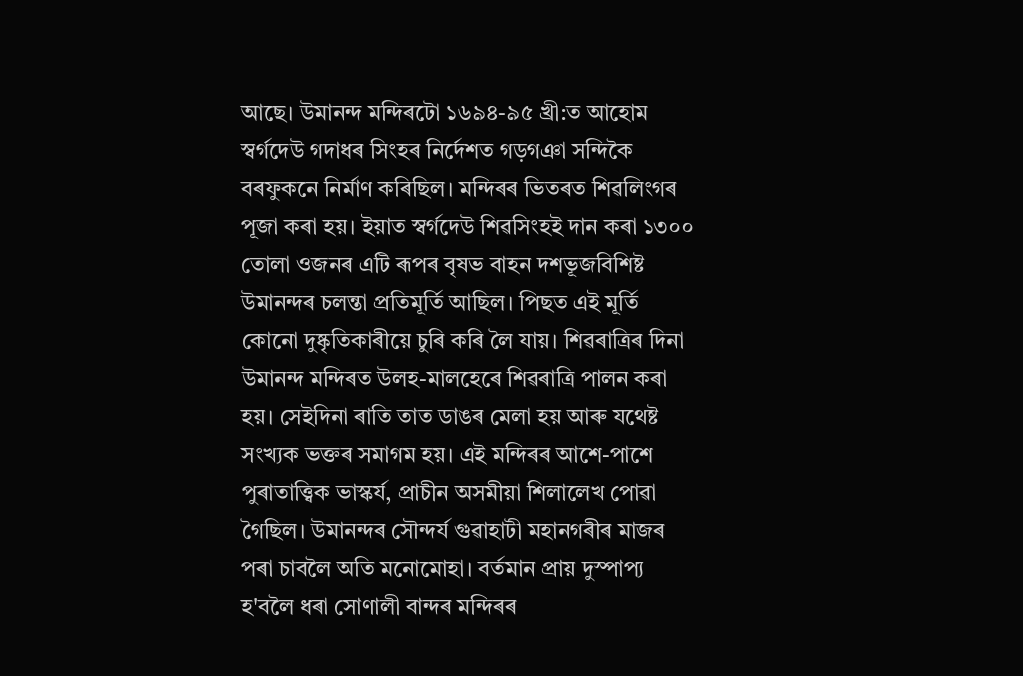আছে। উমানন্দ মন্দিৰটো ১৬৯৪-৯৫ খ্ৰী:ত আহোম স্বৰ্গদেউ গদাধৰ সিংহৰ নিৰ্দেশত গড়গঞা সন্দিকৈ বৰফুকনে নিৰ্মাণ কৰিছিল। মন্দিৰৰ ভিতৰত শিৱলিংগৰ পূজা কৰা হয়। ইয়াত স্বৰ্গদেউ শিৱসিংহই দান কৰা ১৩০০ তোলা ওজনৰ এটি ৰূপৰ বৃষভ বাহন দশভূজবিশিষ্ট উমানন্দৰ চলন্তা প্ৰতিমূৰ্তি আছিল। পিছত এই মূৰ্তি কোনো দুষ্কৃতিকাৰীয়ে চুৰি কৰি লৈ যায়। শিৱৰাত্ৰিৰ দিনা উমানন্দ মন্দিৰত উলহ-মালহেৰে শিৱৰাত্ৰি পালন কৰা হয়। সেইদিনা ৰাতি তাত ডাঙৰ মেলা হয় আৰু যথেষ্ট সংখ্যক ভক্তৰ সমাগম হয়। এই মন্দিৰৰ আশে-পাশে পুৰাতাত্ত্বিক ভাস্কৰ্য, প্ৰাচীন অসমীয়া শিলালেখ পোৱা গৈছিল। উমানন্দৰ সৌন্দৰ্য গুৱাহাটী মহানগৰীৰ মাজৰ পৰা চাবলৈ অতি মনোমোহা। বৰ্তমান প্ৰায় দুস্পাপ্য হ'বলৈ ধৰা সোণালী বান্দৰ মন্দিৰৰ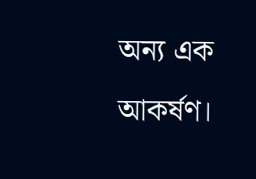অন্য এক আকৰ্ষণ।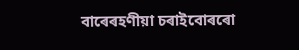বাৰেৰহণীয়া চৰাইবোৰৰো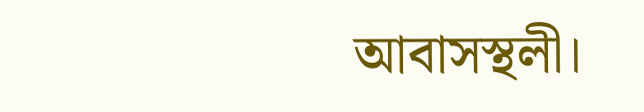আবাসস্থলী।